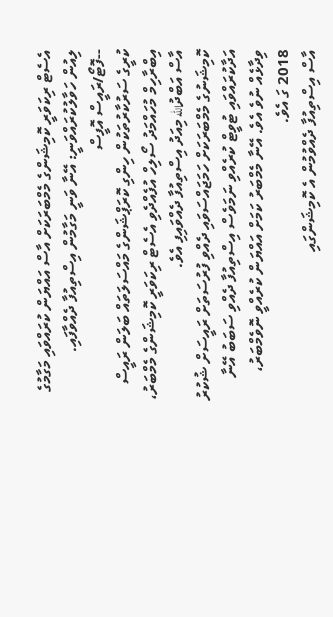އެސެޓް ރިކަވަރީ ކޮމިޝަންގެ މެމްބަރަކަށް އާސް އައްޔަން ކުރައްވައި މަގާމުގެ ލިއުން ހަވާލުކުރައްވަނީ: އޭނާ ވަނީ މަގާމުން އިސްތިއުފާ ދެއްވާފައި. --ފޮޓޯ/ރައީސް އޮފީސް
ކުރީގެ ސަރުކާރުތަކުން ހިންގި ކޮރަޕްޝަންގެ މައްސަލަތައް ބަލަން ރައީސް އިބްރާހިމް މުހައްމަދު ސޯލިހް އުފެއްދެވި އެސެޓް ރިކަވަރީ ކޮމިޝަންގެ މެމްބަރު، އާސް އަބްދުالله މިއަދު އިސްތިއުފާ ދެއްވައިފި އެވެ.
ކޮމިޝަނުގެ މެމްބަރަކަށް ހަމަޖައްސަވައި ދެއްވި ފުރުސަތަށް ރައީސަށް ޝުކުރު އަދާކުރައްވައި ޓުވީޓް ކުރެއްވި ނަމަވެސް އިސްތިއުފާ ދެއްވި ސަބަބު އޭނާ ވިދާޅެއް ނުވެ އެވެ. އޭނާ މެމްބަރު ކަމަށް އައްޔަން ކުރެއްވީ ނޮވެމްބަރު، 2018 ގަ އެވެ.
އާސް އިސްތިއުފާ ދެއްވުމުން އެ ކޮމިޝަންގައި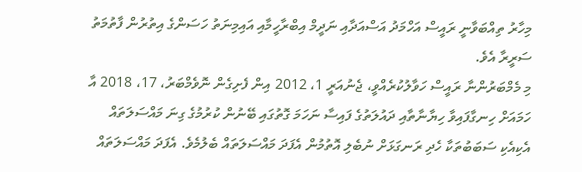މިހާރު ތިއްބަވާނީ ރައީސް އަހްމަދު އަސްއަދާއި ނަދީމް އިބްރާހީމާއި އައިމިނަތު ހަސަންގެ އިތުރުން ފާތުމަތު ސަރީރާ އެވެ.
މި މެމްބަރުންނާ ރައީސް ހަވާލުކުރެއްވީ، ޖެނުއަރީ 1، 2012 އިން ފެށިގެން ނޮވެމްބަރު، 17، 2018 އާ ހަމައަށް ހިނގާފައިވާ ހިޔާނާތާއި ދައުލަތުގެ ފައިސާ ނަހަމަ ގޮތުގައި ބޭނުން ކުރުމުގެ ގިނަ މައްސަލަތައް އެކިއެކި ސަބަބުތަކާ ހެދި ރަނގަޅަށް ނުބެލި އޮތުމުން އެފަދަ މައްސަލަތައް ބެލުމެވެ. އެފަދަ މައްސަލަތައް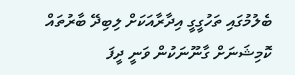ބެލުމުގައި ތަހުގީގީ އިދާރާއަކަށް ލިބިދޭ ބާރުތައް ކޮމިޝަނަށް ގާނޫނަކުން ވަނީ ދީފަ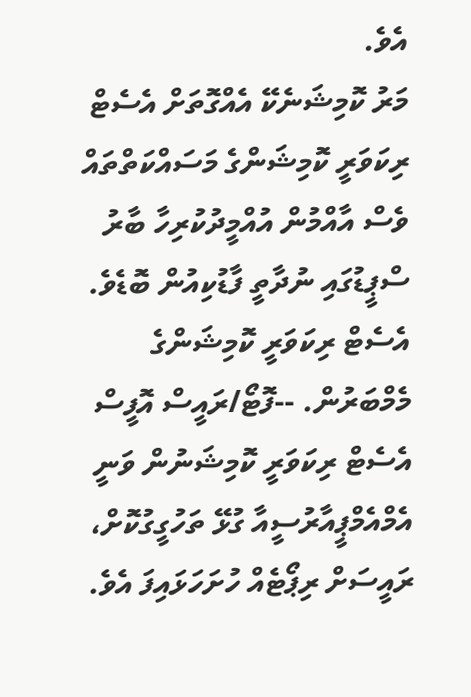އެވެ.
މަރު ކޮމިޝަނެކޭ އެއްގޮތަށް އެސެޓް ރިކަވަރީ ކޮމިޝަންގެ މަސައްކަތްތައް ވެސް އާއްމުން އުއްމީދުކުރިހާ ބާރު ސްޕީޑުގައި ނުދާތީ ފާޑުކިއުން ބޮޑެވެ.
އެސެޓް ރިކަވަރީ ކޮމިޝަންގެ މެމްބަރުން. --ފޮޓޯ/ރައީސް އޮފީސް
އެސެޓް ރިކަވަރީ ކޮމިޝަނުން ވަނީ އެމްއެމްޕީއާރުސީއާ ގުޅޭ ތަހުގީގުކޮށް، ރައީސަށް ރިޕޯޓެއް ހުށަހަޅައިފަ އެވެ.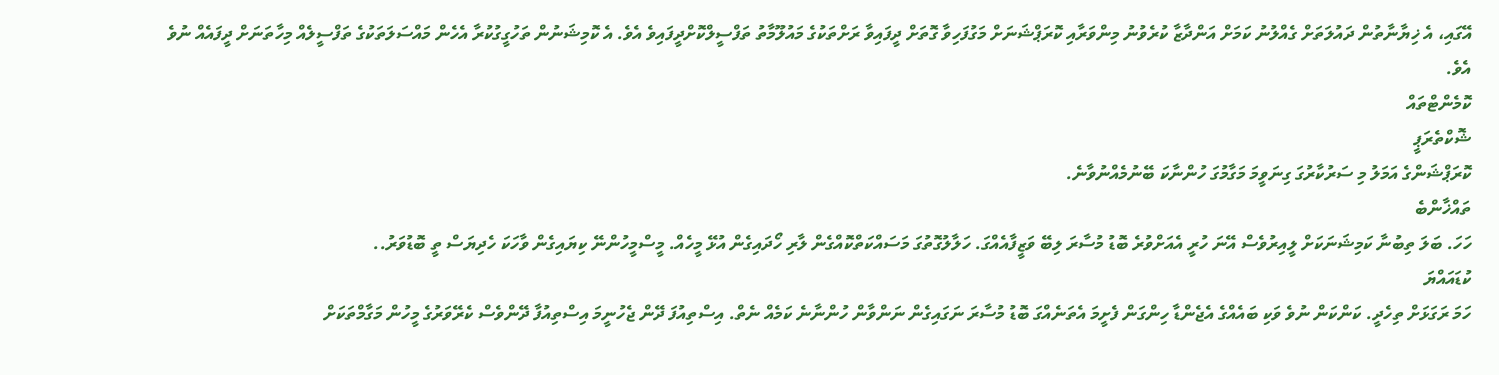އޭގައި، އެ ޚިޔާނާތުން ދައުލަތަށް ގެއްލުނު ކަމަށް އަންދާޒާ ކުރެވުނު މިންވަރާއި ކޮރަޕްޝަނަށް މަގުފަހިވާ ގޮތަށް ދީފައިވާ ރަށްތަކުގެ މައުލޫމާތު ތަފްސީލްކޮށްދީފައިވެ އެވެ. އެ ކޮމިޝަނުން ތަހުގީގުކުރާ އެހެން މައްސަލަތަކުގެ ތަފްސީލެއް މިހާތަނަށް ދީފައެއް ނުވެ އެވެ.
ކޮމެންޓްތައް
ޝޮކްތެރަޕީ
ކޮރަޕްޝަންގެ އަމަލު މި ސަރުކާރުގަ ގިނަވީމަ މަގާމުގަ ހުންނާކަ ބޭނުމެއްނުވާނެ.
ތައްޚާންބެ
ހަހަ. ބަލަ ތިބުނާ ކަމިޝަނަކަށް ލީއިރުވެސް އޭނަ ހުރީ އެއަށްވުރެ ބޮޑު މުސާރަ ލިބޭ ވަޒީފާއެއްގަ. ހަލާލުގޮތުގަ މަސައްކަތްކޮއްގެން ލާރި ހޯދައިގެން އުޅޭ މީހެއް. މީސްމީހުންނޭ ކިޔައިގެން ވާހަކަ ހެދިޔަސް ތީ ބޮޑުވަރު..
ކުޑައައްޔަ
ހަމަ ރަގަޅަށް ތިހެދީ. ކަންކަން ނުވެ ވަކި ބައެއްގެ އެޖެންޑާ ހިންގަން ފެށީމަ އެތަނެއްގަ ބޮޑު މުސާރަ ނަގައިގެން ނަންވާން ހުންނާނެ ކަމެއް ނެތް. އިސްތިއުފަ ދޭން ޖެހުނީމަ އިސްތިއުފާ ދޭންވެސް ކެރޭވަރުގެ މީހުން މަގާމްތަކަށް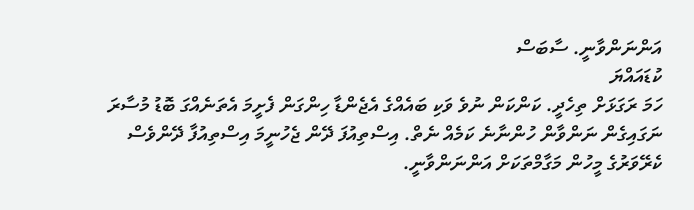އަންނަންވާނީ. ސާބަސް
ކުޑައައްޔަ
ހަމަ ރަގަޅަށް ތިހެދީ. ކަންކަން ނުވެ ވަކި ބައެއްގެ އެޖެންޑާ ހިންގަން ފެށީމަ އެތަނެއްގަ ބޮޑު މުސާރަ ނަގައިގެން ނަންވާން ހުންނާނެ ކަމެއް ނެތް. އިސްތިއުފަ ދޭން ޖެހުނީމަ އިސްތިއުފާ ދޭންވެސް ކެރޭވަރުގެ މީހުން މަގާމްތަކަށް އަންނަންވާނީ.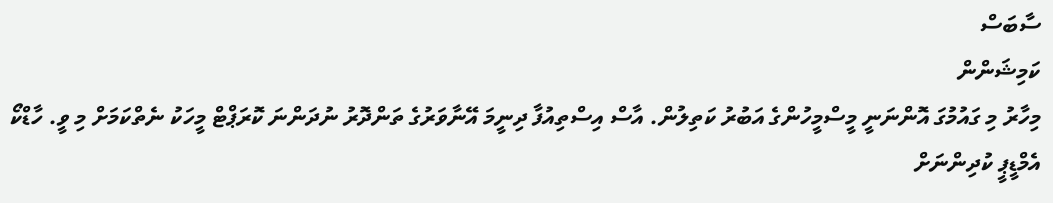ސާބަސް
ކަމިޝަންން
މިހާރު މި ގައުމުގަ އޮންނަނީ މީސްމީހުންގެ އަބުރު ކަތިލުން. އާސް އިސްތިއުފާ ދިނީމަ އޭނާވަރުގެ ތަންދޮރު ނުދަންނަ ކޮރަޕްޓް މީހަކު ނެތްކަމަށް މި ވީ. ހާޑްކޯ އެމްޑީޕީ ކުދިންނަށް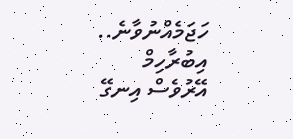ހަޖަމެއްނުވާނެ..
އިބުރާހިމް
އޭރުވެސް އިނގޭ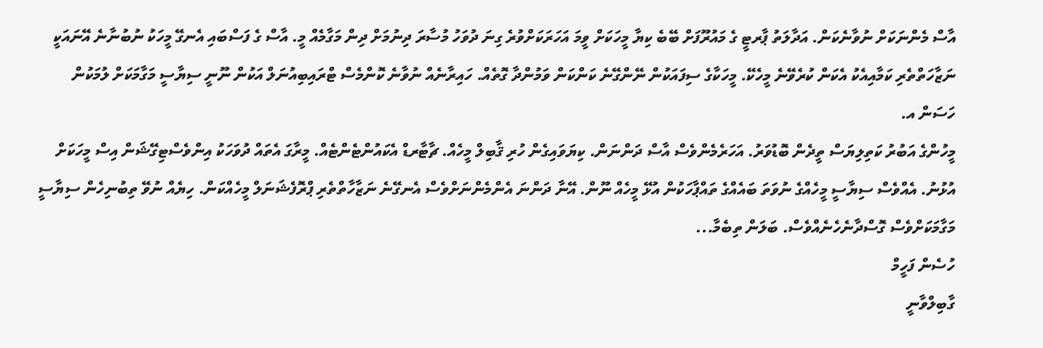އާސް މެންނަކަށް ނުވާނެކަން. އަދާލަތު ޕާރޓީ ގެ މައުރޫފަށް ބޭބެ ކިޔާ މީހަކަށް ވީމަ އަހަރަކަށްވުރެ ގިނަ ދުވަހު މުސާރަ ދިނުމަށް ދިން މަގާމެއް މީ. އާސް ގެ ފަސްބައި އެނގޭ މީހަކު ނުބުނާނެ އޭނައަކީ ނަޒާހަތްތެރި ކަމާއިއެކު އެކަން ކުރެވޭނެ މީހެކޭ. މީހަކާގެ ސިފައަކުން ނޭންގޭނެ ކަންކަން ވަމުންދާ ގޮތެއް. ހައިރާނެއް ނުވާނެ ކޮންމެސް ޓްރައިބިއުނަލް އަކުން ނޫނީ ސިޔާސީ މަގާމަކަށް ލުމަކުން
ހަސަން އ.
މީހުންގެ އަބުރު ކަތިލިޔަސް ތީދެން ބޮޑުވަރު. އަހަރެމެންވެސް އާސް ދަންނަން. ކިޔަވައިގެން ހުރި ޤާބިލް މީހެއް. ޗާޓާރޑް އެކައުންޓެންޓެއް. މީރާގަ އެތައް ދުވަހަކު އިންވެސްޓިގޭޝަން އިސް މީހަކަށް އުޅުނު. އެއްވެސް ސިޔާސީ މީހެއްގެ ނުވަތަ ބައެއްގެ ތައްޕާހަކުން އުޅޭ މީހެއް ނޫން. އޭނާ ދަންނަ އެންމެންނަށްވެސް އެނގޭނެ ނަޒާހާތްތެރި ޕްރޮފެޝަނަލް މީހެއްކަން. ހިޔެއް ނުވޭ ތިބުނިހެން ސިޔާސީ މަގާމަކަށްވެސް ގޮސްދާނެހެނެއްވެސް. ބަލަން ތިބެމާ...
ހުސެން ފަހީމް
ގާބިލްވާނީ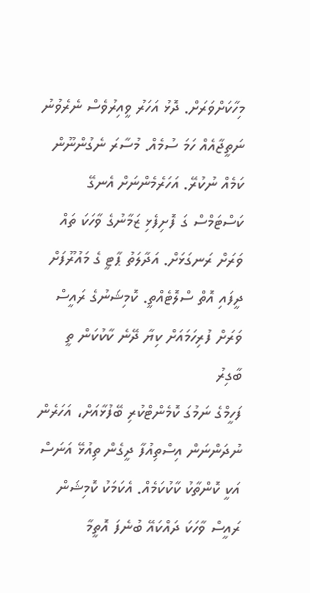މިހާކަށްވަރަށް. ދޮޅު އަހަރު ވީއިރުވެސް ނެރެވުނު ނަތީޖާއެއް ހަމަ ސުމެއް. މުސާރަ ނެގުންނޫން ކަމެއް ނުކުރޭ. އަހަރެމެންނަށް އެނގޭ ކަސްޓަމްސް ގަ ފޮށިފެޅި ޒަމާނުގެ ވާހަކަ ތައް ވަރަށް ރަނގަޅަށް. އަދާލަތު ޕާޓީ ގެ މައުރޫފަށް ދީފައި އޮތް ސްލޮޓެއްތީ. ކޮމިޝަނުގެ ރައީސް ވަރަށް ފުރިހަމައަށް ކިޔާ ދޭނެ ކާކުކަން ތީ
ބާގިރު
ފަހީމްގެ ނަމުގަ ކޮމެންޓްކުރި ބޭފުޅާއަށް، އަހަރެން ނުދަންނަން އިސްތިއުފާ ދީގެން ތިއުޅޭ އަނަސް އަކީ ކޮންތާކު ކާކުކަމެއް. އެކަމަކު ކޮމިޝަން ރައީސް ވާހަކަ ދައްކައޭ ބުނެފަ އޮތީމާ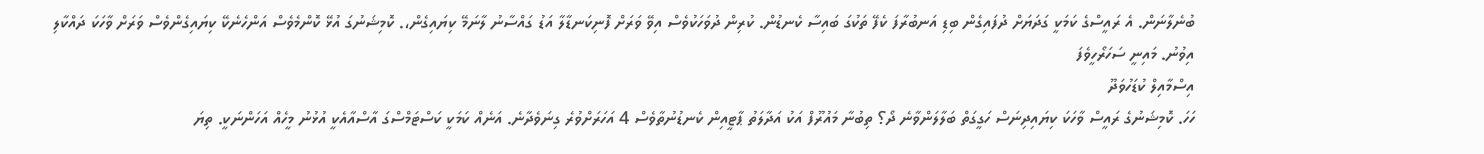ބުނެލާނަން. އެ ރައީސްގެ ކަމަކީ ގަދަޔަށް ދުފައިގެން ބިޑި އަނބުރާފަ ކެފޭ ތަކުގަ ބައިސާ ކެނޑުން. ކުރިން ދުވަހަކުވެސް އިވޭ ވަރަށް ފޮނިކަނޑާލާ އަޑު ގައްސާނު ލާނަމޭ ކިޔައިގެން،. ކޮމިޝަނުގަ އުޅޭ ކޮންމެވެސް އަންހެނެކޭ ކިޔައިގެންވެސް ވަރަށް ވާހަކަ ދައްކާލި އިވުނު. މައިނީ ސަހަރޯހީވެފަ
އިސްމާއިލް ކުޑަހުވަދޫ
ހަހަ. ކޮމިޝަނުގެ ރައީސް ވާހަކަ ކިޔައިދިނަސް ހަގީގަތް ބަލާލަންވާނެ ދޯ؟ ތިބުނާ މައުރޫފް އަކު އަދާލަތު ޕާޓީއިން ކެނޑުނުތާވެސް 4 އަހަރަށްވުރެ ގިނަވެދާނެ. އަނެއް ކަމަކީ ކަސްޓަމްސްގަ އާސްއާއެކީ އުޅުނު މީހެއް އަހަންނަކީ. ތިޔަ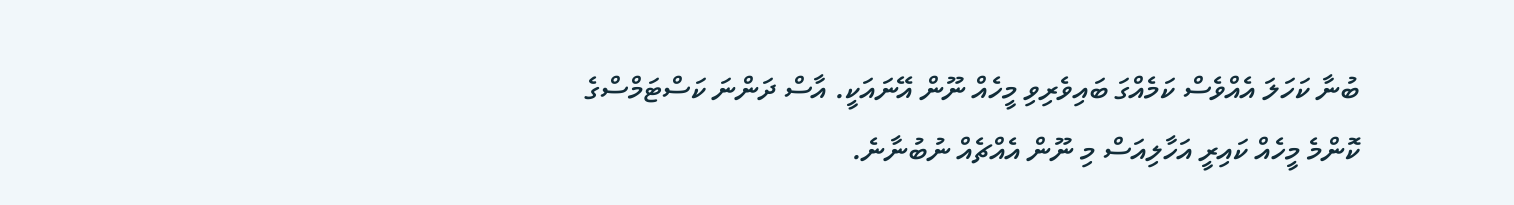ބުނާ ކަހަލަ އެއްވެސް ކަމެއްގަ ބައިވެރިވި މީހެއް ނޫން އޭނައަކީ. އާސް ދަންނަ ކަސްޓަމްސްގެ ކޮންމެ މީހެއް ކައިރީ އަހާލިއަސް މި ނޫން އެއްޗެއް ނުބުނާނެ.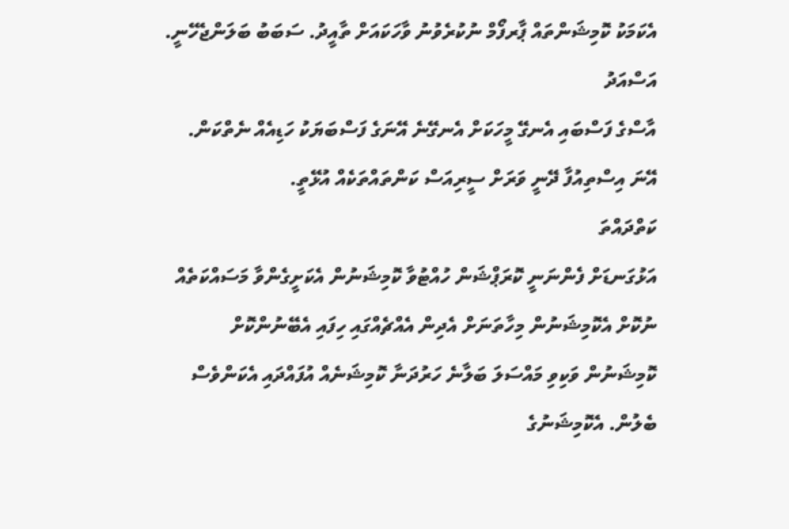އެކަމަކު ކޮމިޝަންތައް ޕާރފޯމް ނުކުރެވުނު ވާހަކައަށް ތާއީދު. ސަބަބު ބަލަންޖެހޭނީ.
އަސްއަދު
އާސްގެ ފަސްބައި އެނގޭ މީހަކަށް އެނގޭނެ އޭނަގެ ފަސްބަޔަކު ހަޑިއެއް ނެތްކަން. އޭނަ އިސްތިއުފާ ދޭނީ ވަރަށް ސީރިއަސް ކަންތައްތަކެއް އުޅޭތީ.
ކަތްދައްތަ
އަޅުގަނޑަށް ފެންނަނީ ކޮރަޕްޝަން ހުއްޓުވާ ކޮމިޝަނުން އެކަށީގެންވާ މަސައްކަތެއް ނުކޮށް އެކޮމިޝަނުން މިހާތަނަށް އެދިން އެއްޗެއްގައި ހިފައި އެބޭނުންކޮށް ކޮމިޝަނުން ވަކިވި މައްސަލަ ބަލާނެ ހަރުދަނާ ކޮމިޝަނެއް އުފައްދައި އެކަންވެސް ބެލުން. އެކޮމިޝަނުގެ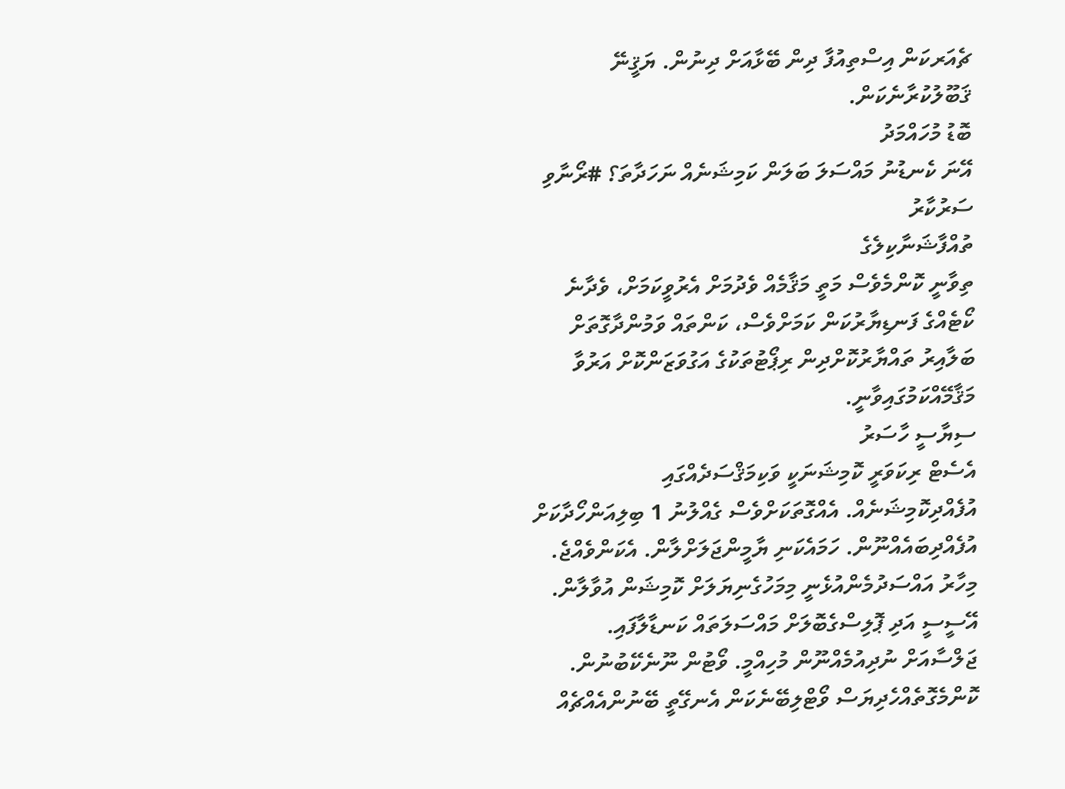ޗެއަރކަން އިސްތިއުފާ ދިން ބޭޅާއަށް ދިނުން. ޔަޤީނޭ ޤަބޫލުކުރާނެކަން.
ބޮޑު މުހައްމަދު
އޭނަ ކެނޑުނު މައްސަލަ ބަލަން ކަމިޝަނެއް ނަހަދާތަ؟ #ރޯނާވި ސަރުކާރު
ތުއްފާޝަނާކިލެގެ
ތިވާނީ ކޮންމެވެސް މަތީ މަޤާމެއް ވެދުމަށް އެރުވީކަމަށް، ވެދާނެ ކޯޓެއްގެ ފަނޑިޔާރުކަން ކަމަށްވެސް، ކަންތައް ވަމުންދާގޮތަށް ބަލާއިރު ތައްޔާރުކޮށްދިން ރިޕޯޓުތަކުގެ އަގުވަޒަންކޮށް އަރުވާ މަޤާމޭއްކަމުގައިވާނީ.
ސިޔާސީ ހާސަރު
އެސެޓް ރިކަވަރީ ކޮމިޝަނަކީ ވަކިމަޤްސަދެއްގައި އުފެއްދިކޮމިޝަނެއް. އެއްގޮތަކަށްވެސް ގެއްލުނު 1 ބިލިއަންހޯދާކަށް އުފެއްދިބައެއްނޫން. ހަމައެކަނި ޔާމީންޖަލަށްލާން. އެކަންވެއްޖެ. މިހާރު އައްސަދުމެންއުޅެނީ މިމަހުގެނިޔަލަށް ކޮމިޝަން އުވާލާން. އޭސީސީ އަދި ޕޮލިސްގެބޮލަށް މައްސަލަތައް ކަނޑާލާފައި. ޖަލްސާއަށް ނުދިއުމެއްނޫން މުހިއްމީ. ވޯޓުން ނޫނެކޭބުނުން. ކޮންމެގޮތެއްހެދިޔަސް ވޯޓްލިބޭނެކަން އެނގޭތީ ބޭނުންއެއްޗެއް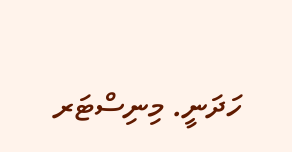ހަދަނީ. މިނިސްޓަރ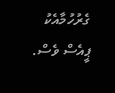ގެރުހުމާއެކު ޕީއެސް ވެސް.